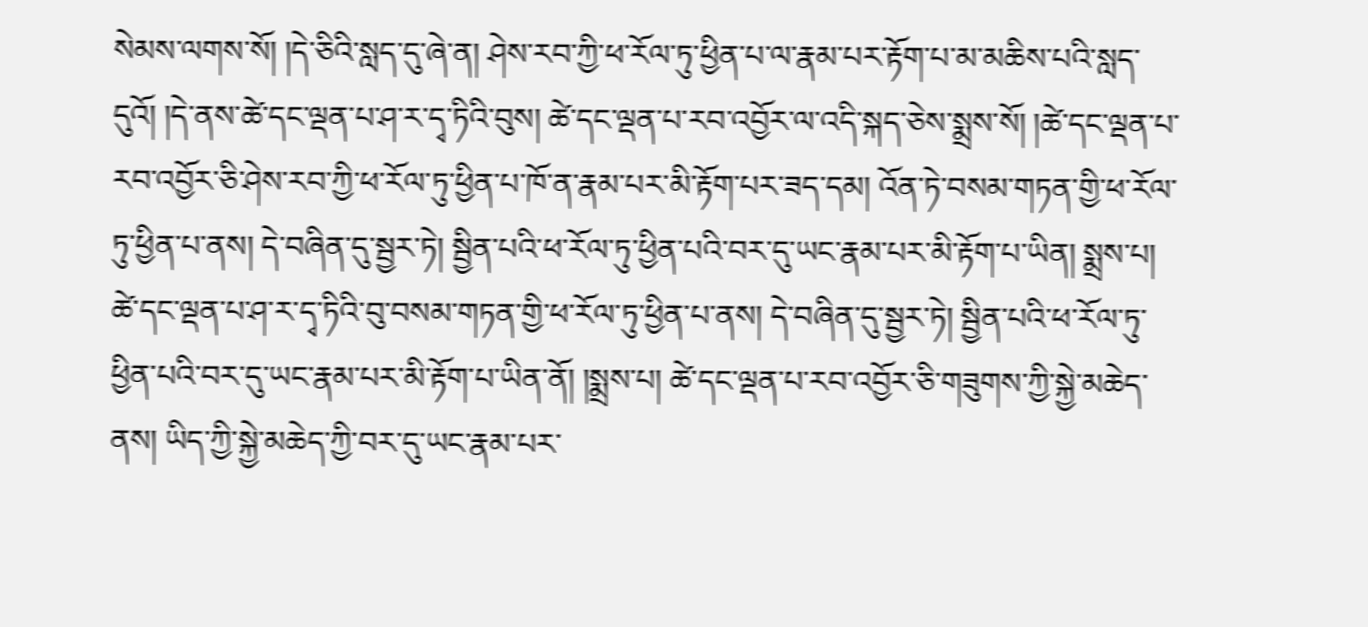སེམས་ལགས་སོ། །དེ་ཅིའི་སླད་དུ་ཞེ་ན། ཤེས་རབ་ཀྱི་ཕ་རོལ་ཏུ་ཕྱིན་པ་ལ་རྣམ་པར་རྟོག་པ་མ་མཆིས་པའི་སླད་དུའོ། །དེ་ནས་ཚེ་དང་ལྡན་པ་ཤ་ར་དྭ་ཏིའི་བུས། ཚེ་དང་ལྡན་པ་རབ་འབྱོར་ལ་འདི་སྐད་ཅེས་སྨྲས་སོ། །ཚེ་དང་ལྡན་པ་རབ་འབྱོར་ཅི་ཤེས་རབ་ཀྱི་ཕ་རོལ་ཏུ་ཕྱིན་པ་ཁོ་ན་རྣམ་པར་མི་རྟོག་པར་ཟད་དམ། འོན་ཏེ་བསམ་གཏན་གྱི་ཕ་རོལ་ཏུ་ཕྱིན་པ་ནས། དེ་བཞིན་དུ་སྦྱར་ཏེ། སྦྱིན་པའི་ཕ་རོལ་ཏུ་ཕྱིན་པའི་བར་དུ་ཡང་རྣམ་པར་མི་རྟོག་པ་ཡིན། སྨྲས་པ། ཚེ་དང་ལྡན་པ་ཤ་ར་དྭ་ཏིའི་བུ་བསམ་གཏན་གྱི་ཕ་རོལ་ཏུ་ཕྱིན་པ་ནས། དེ་བཞིན་དུ་སྦྱར་ཏེ། སྦྱིན་པའི་ཕ་རོལ་ཏུ་ཕྱིན་པའི་བར་དུ་ཡང་རྣམ་པར་མི་རྟོག་པ་ཡིན་ནོ། །སྨྲས་པ། ཚེ་དང་ལྡན་པ་རབ་འབྱོར་ཅི་གཟུགས་ཀྱི་སྐྱེ་མཆེད་ནས། ཡིད་ཀྱི་སྐྱེ་མཆེད་ཀྱི་བར་དུ་ཡང་རྣམ་པར་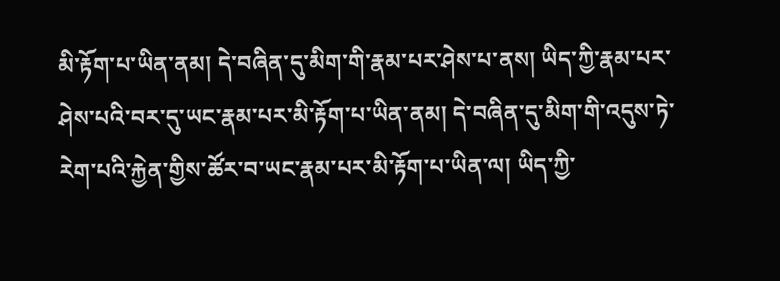མི་རྟོག་པ་ཡིན་ནམ། དེ་བཞིན་དུ་མིག་གི་རྣམ་པར་ཤེས་པ་ནས། ཡིད་ཀྱི་རྣམ་པར་ཤེས་པའི་བར་དུ་ཡང་རྣམ་པར་མི་རྟོག་པ་ཡིན་ནམ། དེ་བཞིན་དུ་མིག་གི་འདུས་ཏེ་རེག་པའི་རྐྱེན་གྱིས་ཚོར་བ་ཡང་རྣམ་པར་མི་རྟོག་པ་ཡིན་ལ། ཡིད་ཀྱི་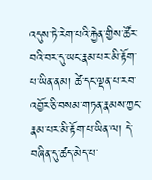འདུས་ཏེ་རེག་པའི་རྐྱེན་གྱིས་ཚོར་བའི་བར་དུ་ཡང་རྣམ་པར་མི་རྟོག་པ་ཡིན་ནམ། ཚེ་དང་ལྡན་པ་རབ་འབྱོར་ཅི་བསམ་གཏན་རྣམས་ཀྱང་རྣམ་པར་མི་རྟོག་པ་ཡིན་ལ། དེ་བཞིན་དུ་ཚད་མེད་པ་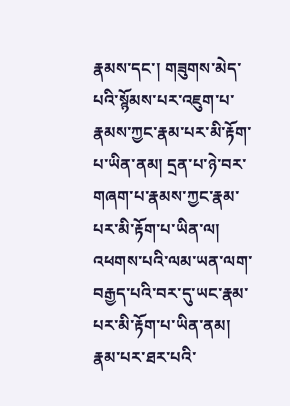རྣམས་དང་། གཟུགས་མེད་པའི་སྙོམས་པར་འཇུག་པ་རྣམས་ཀྱང་རྣམ་པར་མི་རྟོག་པ་ཡིན་ནམ། དྲན་པ་ཉེ་བར་གཞག་པ་རྣམས་ཀྱང་རྣམ་པར་མི་རྟོག་པ་ཡིན་ལ། འཕགས་པའི་ལམ་ཡན་ལག་བརྒྱད་པའི་བར་དུ་ཡང་རྣམ་པར་མི་རྟོག་པ་ཡིན་ནམ། རྣམ་པར་ཐར་པའི་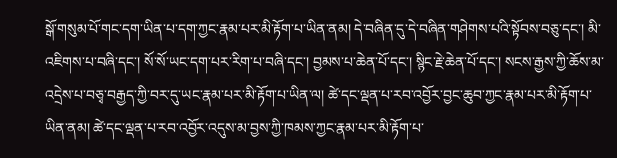སྒོ་གསུམ་པོ་གང་དག་ཡིན་པ་དག་ཀྱང་རྣམ་པར་མི་རྟོག་པ་ཡིན་ནམ། དེ་བཞིན་དུ་དེ་བཞིན་གཤེགས་པའི་སྟོབས་བཅུ་དང་། མི་འཇིགས་པ་བཞི་དང་། སོ་སོ་ཡང་དག་པར་རིག་པ་བཞི་དང་། བྱམས་པ་ཆེན་པོ་དང་། སྙིང་རྗེ་ཆེན་པོ་དང་། སངས་རྒྱས་ཀྱི་ཆོས་མ་འདྲེས་པ་བཅྭ་བརྒྱད་ཀྱི་བར་དུ་ཡང་རྣམ་པར་མི་རྟོག་པ་ཡིན་ལ། ཚེ་དང་ལྡན་པ་རབ་འབྱོར་བྱང་ཆུབ་ཀྱང་རྣམ་པར་མི་རྟོག་པ་ཡིན་ནམ། ཚེ་དང་ལྡན་པ་རབ་འབྱོར་འདུས་མ་བྱས་ཀྱི་ཁམས་ཀྱང་རྣམ་པར་མི་རྟོག་པ་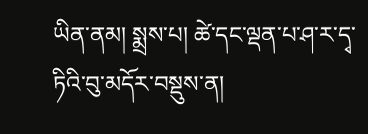ཡིན་ནམ། སྨྲས་པ། ཚེ་དང་ལྡན་པ་ཤ་ར་དྭ་ཏིའི་བུ་མདོར་བསྡུས་ན།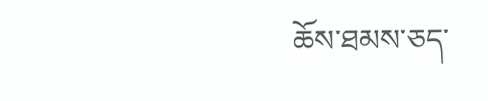ཆོས་ཐམས་ཅད་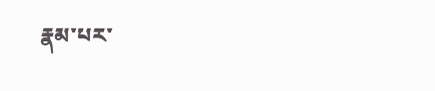རྣམ་པར་